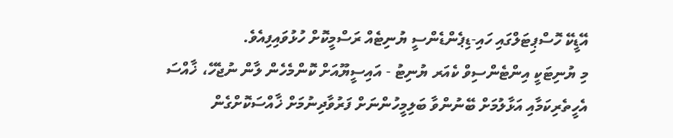އޭޑީކޭ ހޮސްޕިޓަލްގައި ހައި-ޑިޕެންޑެންސީ ޔުނިޓެއް ރަސްމީކޮށް ހުޅުވައިފިއެވެ.
މި ޔުނިޓަކީ އިންޓެންސިވް ކެއަރ ޔުނިޓު - އައިސީޔޫއަށް ކޮންމެހެން ލާން ނުޖެހޭ، ޚާއްސަ އެހީތެރިކަމާއި އަޅާލުމަށް ބޭނުންވާ ބަލިމީހުންނަށް ފަރުވާދިނުމަށް ޚާއްސަކޮށްގެން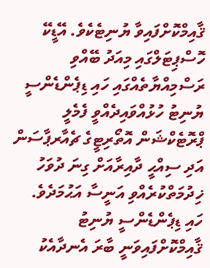ޤާއިމްކޮށްފައިވާ ޔުނިޓެކެވެ. އޭޑީކޭ ހޮސްޕިޓަލްގައި މިއަދު ބޭއްވި ރަސްމިއްޔާތެއްގައި ހައި ޑިޕެންޑެންސީ ޔުނިޓު ހުޅުއްވައިދެއްވީ ފެމެލީ ޕްރޮޓެކްޝަން އޮތޯރިޓީގެ ޗެއާރޕާސަން އަދި ސިއްޙީ ދާއިރާއަށް ގިނަ ދުވަހު ޚިދުމަތްކުރެއްވި އަނީސާ އަޙުމަދެވެ.
ހައި ޑިޕެންޑެންސީ ޔުނިޓު ޤާއިމްކޮށްފައިވަނީ ބާރަ އެނދާއެކު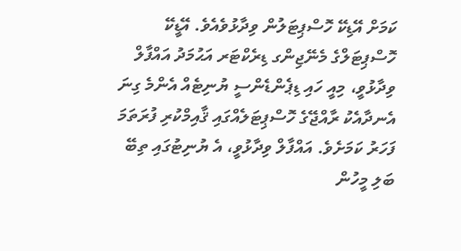ކަމަށް އޭޑިކޭ ހޮސްޕިޓަލުން ވިދާޅުވެއެވެ. އޭޑީކޭ ހޮސްޕިޓަލްގެ މެނޭޖިންގ ޑިރެކްޓަރ އަޙުމަދު އައްފާލް ވިދާޅުވީ، މިއީ ހައި ޑިޕެންޑެންސީ ޔުނިޓެއް އެންމެ ގިނަ އެނދާއެކު ރާއްޖޭގެ ހޮސްޕިޓަލެއްގައި ޤާއިމްކުރި ފުރަތަމަ ފަހަރު ކަމަށެވެ. އައްފާލް ވިދާޅުވީ، އެ ޔުނިޓުގައި ތިބޭ ބަލި މީހުން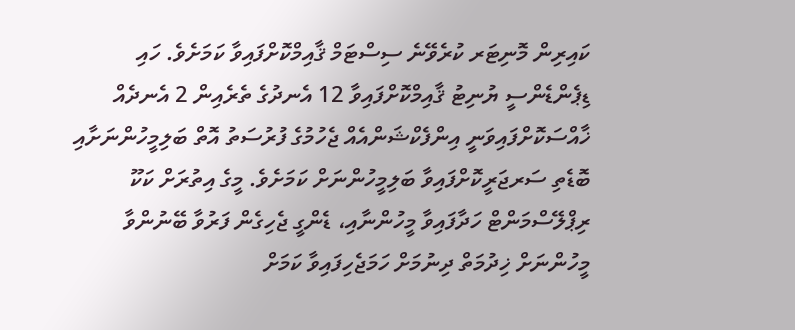ކައިރިން މޮނިޓަރ ކުރެވޭނެ ސިސްޓަމް ޤާއިމްކޮށްފައިވާ ކަމަށެވެ. ހައި ޑިޕެންޑެންސީ ޔުނިޓު ޤާއިމްކޮށްފައިވާ 12 އެނދުގެ ތެރެއިން 2 އެނދެއް ޚާއްސަކޮށްފައިވަނީ އިންފެކްޝަންއެއް ޖެހުމުގެ ފުރުސަތު އޮތް ބަލިމީހުންނަށާއި ބޮޑެތި ސަރޖަރީކޮށްފައިވާ ބަލިމީހުންނަށް ކަމަށެވެ. މީގެ އިތުރަށް ކަކޫ ރިޕްލޭސްމަންޓް ހަދާފައިވާ މީހުންނާއި، ޑެންގީ ޖެހިގެން ފަރުވާ ބޭނުންވާ މީހުންނަށް ޚިދުމަތް ދިނުމަށް ހަމަޖެހިފައިވާ ކަމަށް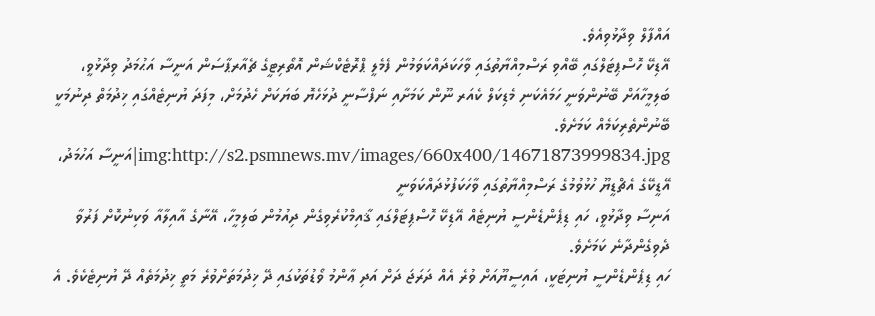އައްފާލް ވިދާޅުވިއެވެ.
އޭޑިކޭ ހޮސްޕިޓަލްގައި ބޭއްވި ރަސްމިއްޔާތުގައި ވާހަކަދައްކަވަމުން ފެމެލީ ޕްރޮޓެކްޝަން އޮތޯރިޓީގެ ޗެއާރޕާސަން އަނީސާ އަޙުމަދު ވިދާޅުވީ، ބަލިމީހާއަށް ބޭނުންވަނީ ހަމައެކަނި މެޑިކަލް ކެއަރ ނޫން ކަމަށާއި ނަފްސާނީ ދުޅަހެޔޮ ބަޔަކަށް ހެދުމަށް، މިފަދަ ޔުނިޓެއްގައި ޚިދުމަތް ދިނުމަކީ ބޭނުންތެރިކަމެއް ކަމަށެވެ.
img:http://s2.psmnews.mv/images/660x400/14671873999834.jpg|އަނީސާ އަހުމަދު، އޭޑީކޭގެ އެޗްޑީޔޫ ހުޅުވުމުގެ ރަސްމިއްޔާތުގައި ވާހަކަފުޅުދައްކަވަނީ
އަނިސާ ވިދާޅުވީ، ހައި ޑިޕެންޑެންސީ ޔުނިޓެއް އޭޑިކޭ ހޮސްޕިޓަލްގައި ޤާއިމްކުރެވިގެން ދިއުމުން ބަލިމީހާ، އޭނާގެ އާއިލާއާ ވަކިނުކޮށް ފަރުވާ ދެވިގެންދާނެ ކަމަށެވެ.
ހައި ޑިޕެންޑެންސީ ޔުނިޓަކީ، އައިސީޔޫއަށް ވުރެ އެއް ދަރަޖަ ދަށް އަދި ޢާންމު ވޯޑުތަކުގައި ދޭ ޚިދުމަތަށްވުރެ މަތީ ޚިދުމަތެއް ދޭ ޔުނިޓެކެވެ. އެ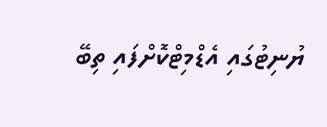ޔުނިޓުގައި އެޑްމިޓްކޮށްފައި ތިބޭ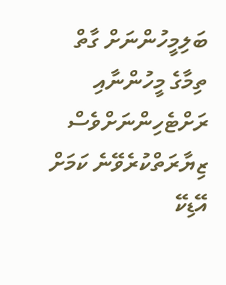ބަލިމީހުންނަށް ގާތް ތިމާގެ މީހުންނާއި ރަށްޓެހިންނަށްވެސް ޒިޔާރަތްކުރެވޭނެ ކަމަށް އޭޑިކޭ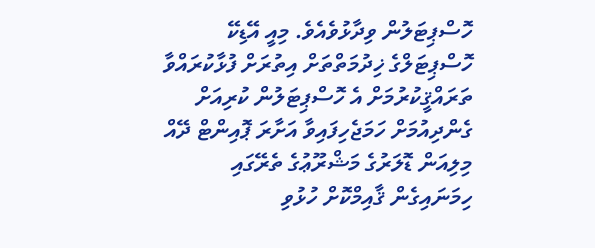ހޮސްޕިޓަލުން ވިދާޅުވެއެވެ. މިއީ އޭޑިކޭ ހޮސްޕިޓަލްގެ ޚިދުމަތްތަށް އިތުރަށް ފުޅާކުރައްވާ ތަރައްޤީކުރުމަށް އެ ހޮސްޕިޓަލުން ކުރިއަށް ގެންދިއުމަށް ހަމަޖެހިފައިވާ އަށާރަ ޕޮއިންޓް ދޭއް މިލިއަން ޑޮލަރުގެ މަޝްރޫޢުގެ ތެރޭގައި ހިމަނައިގެން ޤާއިމްކޮށް ހުޅުވި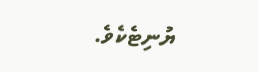ޔުނިޓެކެވެ.